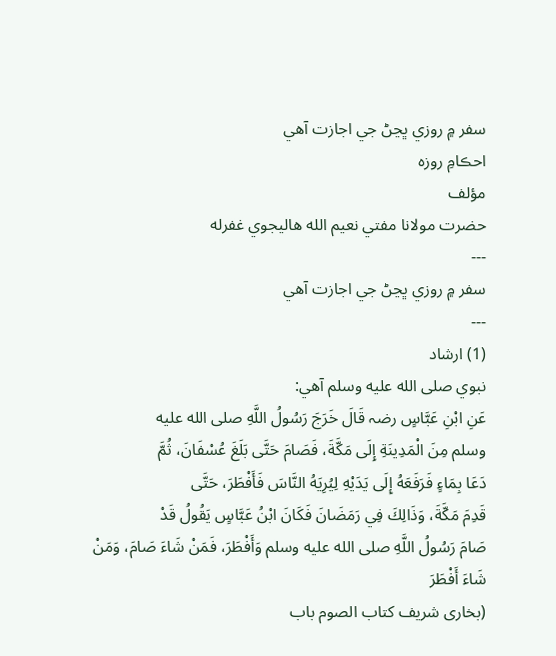سفر ۾ روزي ڀڃڻ جي اجازت آهي
احڪامِ روزه
مؤلف
حضرت مولانا مفتي نعيم الله هاليجوي غفرله
---
سفر ۾ روزي ڀڃڻ جي اجازت آهي
---
(1) ارشاد
نبوي صلى الله عليه وسلم آهي:
عَنِ ابْنِ عَبَّاسٍ رضہ قَالَ خَرَجَ رَسُولُ اللَّهِ صلى الله عليه
وسلم مِنَ الْمَدِينَةِ إِلَى مَكَّةَ، فَصَامَ حَتَّى بَلَغَ عُسْفَانَ، ثُمَّ
دَعَا بِمَاءٍ فَرَفَعَهُ إِلَى يَدَيْهِ لِيُرِيَهُ النَّاسَ فَأَفْطَرَ، حَتَّى
قَدِمَ مَكَّةَ، وَذَالِكَ فِي رَمَضَانَ فَكَانَ ابْنُ عَبَّاسٍ يَقُولُ قَدْ
صَامَ رَسُولُ اللَّهِ صلى الله عليه وسلم وَأَفْطَرَ، فَمَنْ شَاءَ صَامَ، وَمَنْ
شَاءَ أَفْطَرَ
(بخاری شریف کتاب الصوم باب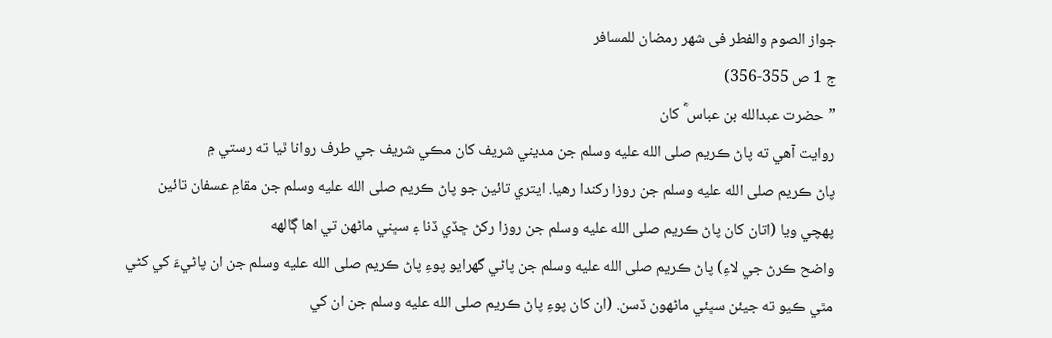جواز الصوم والفطر فی شھر رمضان للمسافر
ج 1 ص 355-356)
”حضرت عبدالله بن عباس ؓ کان
روايت آهي ته پاڻ ڪريم صلى الله عليه وسلم جن مديني شريف کان مڪي شريف جي طرف روانا ٿيا ته رستي ۾
پاڻ ڪريم صلى الله عليه وسلم جن روزا رکندا رهيا. ايتري تائين جو پاڻ ڪريم صلى الله عليه وسلم جن مقامِ عسفان تائين
پهچي ويا (اتان کان پاڻ ڪريم صلى الله عليه وسلم جن روزا رکڻ ڇڏي ڏنا ۽ سڀني ماڻهن تي اها ڳالهه
واضح ڪرڻ جي لاءِ) پاڻ ڪريم صلى الله عليه وسلم جن پاڻي گهرايو پوءِ پاڻ ڪريم صلى الله عليه وسلم جن ان پاڻيءَ کي کڻي
مٿي ڪيو ته جيئن سڀئي ماڻهون ڏسن. (ان کان پوءِ پاڻ ڪريم صلى الله عليه وسلم جن ان کي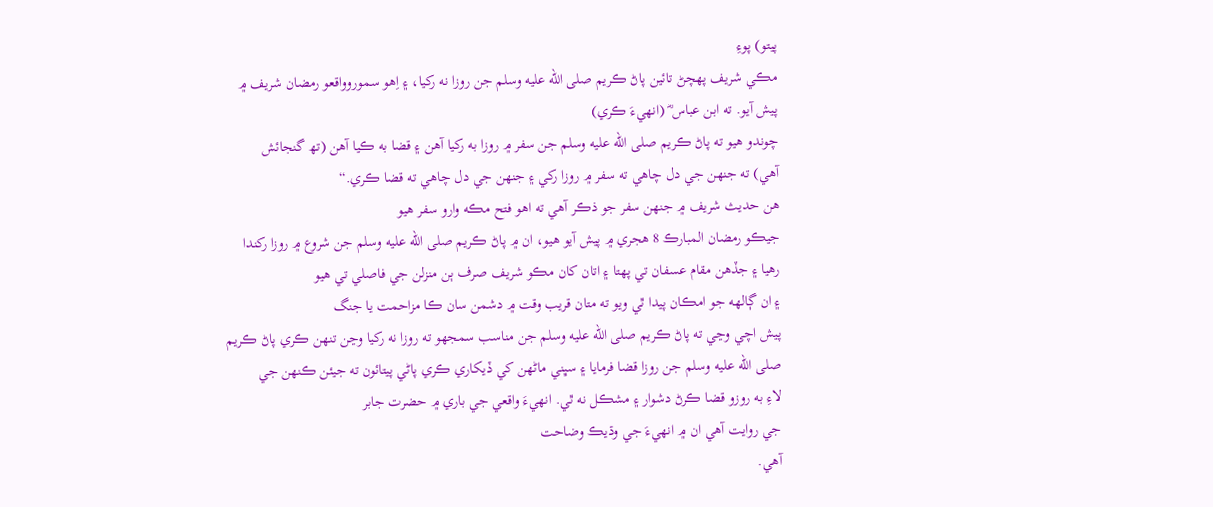پيتو) پوءِ
مڪي شريف پهچڻ تائين پاڻ ڪريم صلى الله عليه وسلم جن روزا نه رکيا، ۽ اِهو سموروواقعو رمضان شريف ۾
پيش آيو. ته ابن عباس ؓ (انهيءَ ڪري)
چوندو هيو ته پاڻ ڪريم صلى الله عليه وسلم جن سفر ۾ روزا به رکيا آهن ۽ قضا به ڪيا آهن (تھ گنجائش
آهي) ته جنهن جي دل چاهي ته سفر ۾ روزا رکي ۽ جنهن جي دل چاهي ته قضا ڪري.“
هن حديث شريف ۾ جنهن سفر جو ذڪر آهي ته اهو فتح مڪه وارو سفر هيو
جيڪو رمضان المبارڪ 8 هجري ۾ پيش آيو هيو، ان ۾ پاڻ ڪريم صلى الله عليه وسلم جن شروع ۾ روزا رکندا
رهيا ۽ جڏهن مقام عسفان تي پهتا ۽ اتان کان مڪو شريف صرف ٻن منزلن جي فاصلي تي هيو
۽ ان ڳالهه جو امڪان پيدا ٿي ويو ته متان قريب وقت ۾ دشمن سان ڪا مزاحمت يا جنگ
پيش اچي وڃي ته پاڻ ڪريم صلى الله عليه وسلم جن مناسب سمجهو ته روزا نه رکيا وڃن تنهن ڪري پاڻ ڪريم
صلى الله عليه وسلم جن روزا قضا فرمايا ۽ سڀني ماڻهن کي ڏيکاري ڪري پاڻي پيتائون ته جيئن ڪنهن جي
لاءِ به روزو قضا ڪرڻ دشوار ۽ مشڪل نه ٿي. انهيءَ واقعي جي باري ۾ حضرت جابر
جي روايت آهي ان ۾ انهيءَ جي وڌيڪ وضاحت
آهي.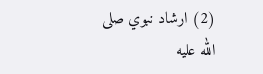(2) ارشاد نبوي صلى الله عليه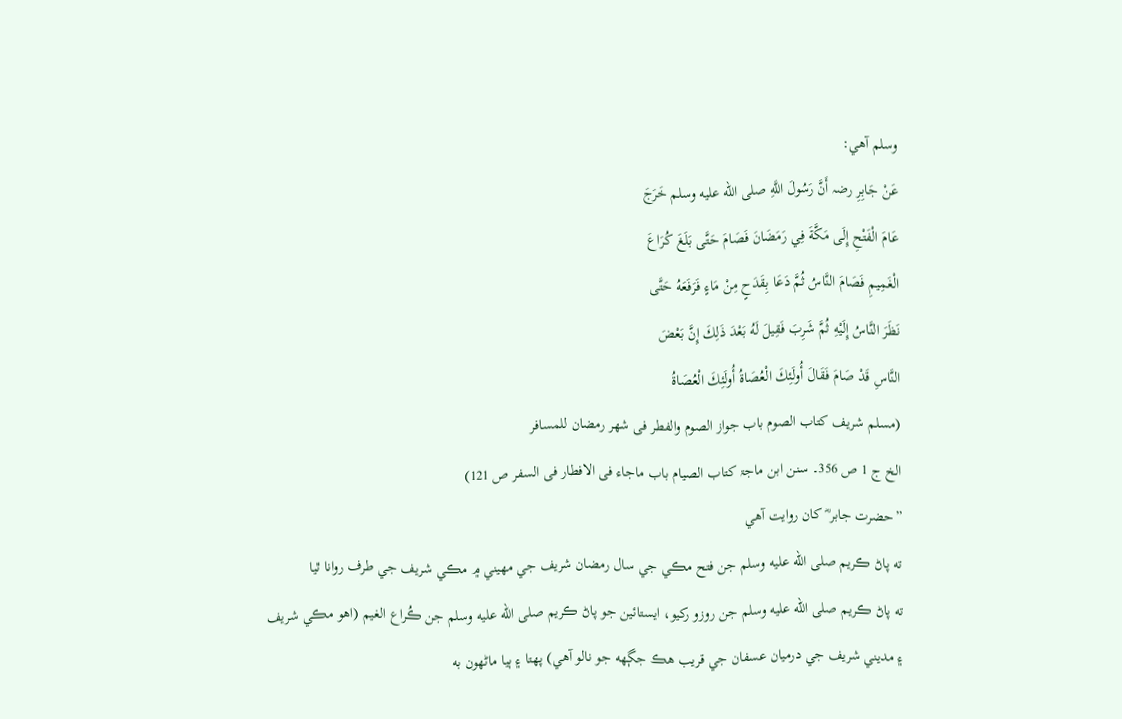وسلم آهي:
عَنْ جَابِرِ رضہ أَنَّ رَسُولَ اللَّهِ صلى الله عليه وسلم خَرَجَ
عَامَ الْفَتْحِ إِلَى مَكَّةَ فِي رَمَضَانَ فَصَامَ حَتَّى بَلَغَ كُرَاعَ
الْغَمِيمِ فَصَامَ النَّاسُ ثُمَّ دَعَا بِقَدَحٍ مِنْ مَاءٍ فَرَفَعَهُ حَتَّى
نَظَرَ النَّاسُ إِلَيْهِ ثُمَّ شَرِبَ فَقِيلَ لَهُ بَعْدَ ذَلِكَ إِنَّ بَعْضَ
النَّاسِ قَدْ صَامَ فَقَالَ أُولَئِكَ الْعُصَاةُ أُولَئِكَ الْعُصَاةُ
(مسلم شریف کتاب الصوم باب جواز الصوم والفطر فی شھر رمضان للمسافر
الخ ج 1 ص 356۔ سنن ابن ماجۃ کتاب الصیام باب ماجاء فی الافطار فی السفر ص 121)
”حضرت جابر ؓ کان روايت آهي
ته پاڻ ڪريم صلى الله عليه وسلم جن فتح مڪي جي سال رمضان شريف جي مهيني ۾ مڪي شريف جي طرف روانا ٿيا
ته پاڻ ڪريم صلى الله عليه وسلم جن روزو رکيو، ايستائين جو پاڻ ڪريم صلى الله عليه وسلم جن ڪُراع الغيم (اهو مڪي شريف
۽ مديني شريف جي درميان عسفان جي قريب هڪ جڳهه جو نالو آهي) پهتا ۽ ٻيا ماڻهون به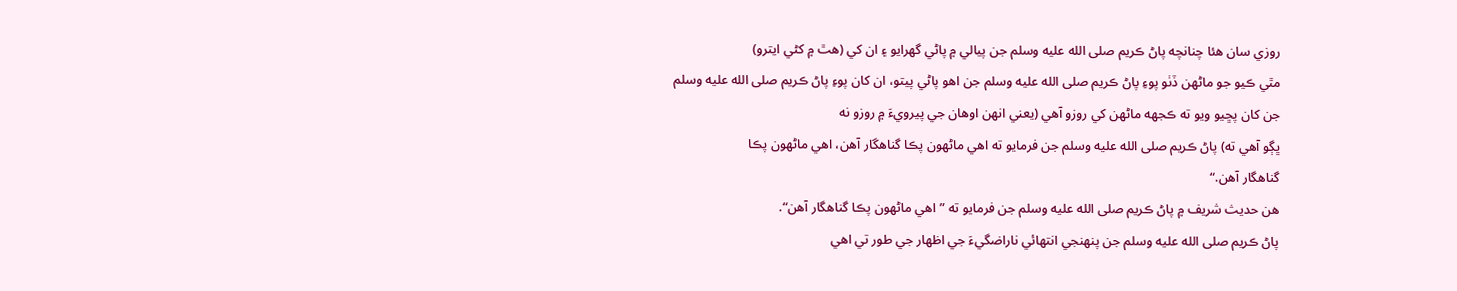روزي سان هئا چنانچه پاڻ ڪريم صلى الله عليه وسلم جن پيالي ۾ پاڻي گهرايو ۽ ان کي (هٿ ۾ کڻي ايترو)
مٿي ڪيو جو ماڻهن ڏٺو پوءِ پاڻ ڪريم صلى الله عليه وسلم جن اهو پاڻي پيتو، ان کان پوءِ پاڻ ڪريم صلى الله عليه وسلم
جن کان پڇيو ويو ته ڪجهه ماڻهن کي روزو آهي (يعني انهن اوهان جي پيرويءَ ۾ روزو نه
ڀڳو آهي ته) پاڻ ڪريم صلى الله عليه وسلم جن فرمايو ته اهي ماڻهون پڪا گناهگار آهن، اهي ماڻهون پڪا
گناهگار آهن.“
هن حديث شريف ۾ پاڻ ڪريم صلى الله عليه وسلم جن فرمايو ته ”اهي ماڻهون پڪا گناهگار آهن“.
پاڻ ڪريم صلى الله عليه وسلم جن پنهنجي انتهائي ناراضگيءَ جي اظهار جي طور تي اهي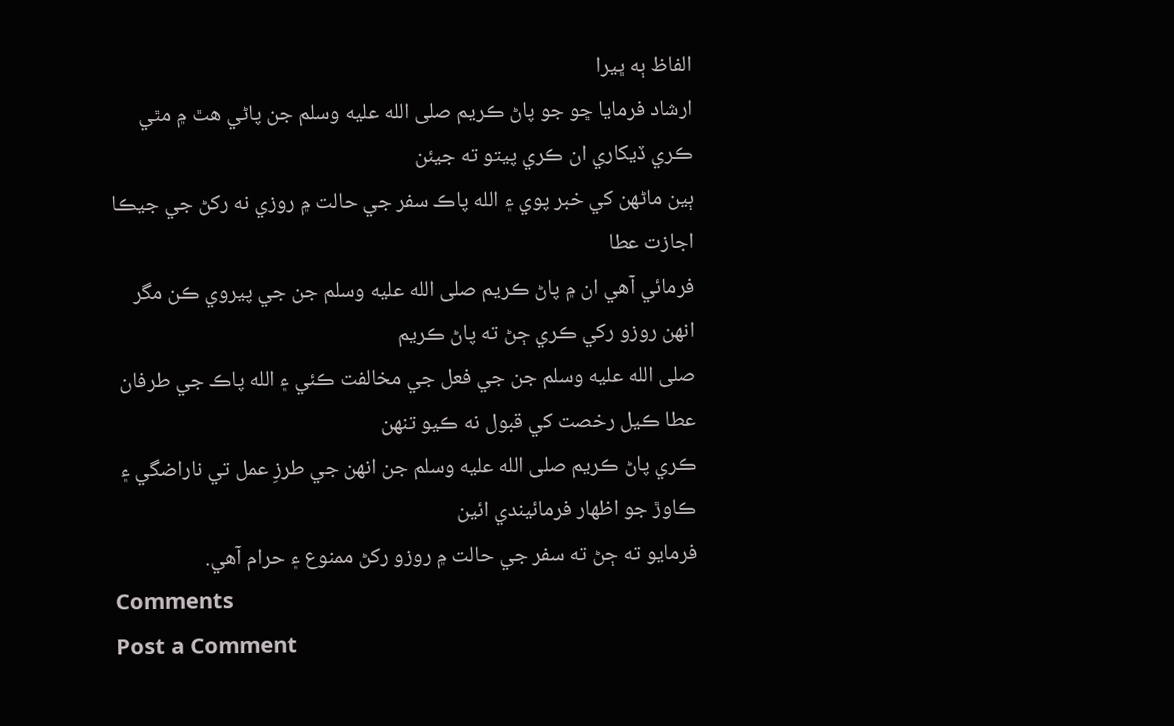الفاظ ٻه ڀيرا
ارشاد فرمايا ڇو جو پاڻ ڪريم صلى الله عليه وسلم جن پاڻي هٿ ۾ مٿي ڪري ڏيکاري ان ڪري پيتو ته جيئن
ٻين ماڻهن کي خبر پوي ۽ الله پاڪ سفر جي حالت ۾ روزي نه رکڻ جي جيڪا اجازت عطا
فرمائي آهي ان ۾ پاڻ ڪريم صلى الله عليه وسلم جن جي پيروي ڪن مگر انهن روزو رکي ڪري ڄڻ ته پاڻ ڪريم
صلى الله عليه وسلم جن جي فعل جي مخالفت ڪئي ۽ الله پاڪ جي طرفان عطا ڪيل رخصت کي قبول نه ڪيو تنهن
ڪري پاڻ ڪريم صلى الله عليه وسلم جن انهن جي طرزِ عمل تي ناراضگي ۽ ڪاوڙ جو اظهار فرمائيندي ائين
فرمايو ته ڄڻ ته سفر جي حالت ۾ روزو رکڻ ممنوع ۽ حرام آهي.
Comments
Post a Comment